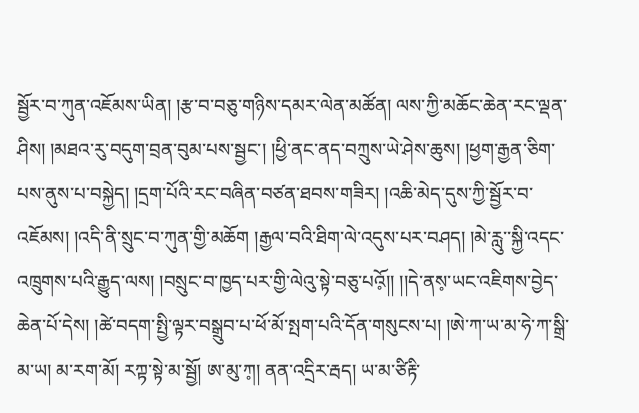སྦྱོར་བ་ཀུན་འཇོམས་ཡིན། །རྩ་བ་བཅུ་གཉིས་དམར་ལེན་མཚོན། ལས་ཀྱི་མཆོང་ཆེན་རང་ལྡན་ཤིས། །མཐའ་རུ་བདུག་བྲན་བུམ་པས་སྦྱང་། །ཕྱི་ནང་ནད་བཀྲུས་ཡེ་ཤེས་ཆུས། །ཕྱག་རྒྱན་ཅིག་པས་ནུས་པ་བསྐྱེད། །དྲག་པོའི་རང་བཞིན་བཙན་ཐབས་གཟིར། །འཆི་མེད་དུས་ཀྱི་སྦྱོར་བ་འཇོམས། །འདི་ནི་སྲུང་བ་ཀུན་གྱི་མཆོག །རྒྱལ་བའི་ཐིག་ལེ་འདུས་པར་བཤད། །མེ་རླུ་་སྐྱི་འདང་འཁྲུགས་པའི་རྒྱུད་ལས། །བསྲུང་བ་ཁྱད་པར་གྱི་ལེའུ་སྟེ་བཅུ་པའོ༷།། །།དེ་ནས༷་ཡང་འཇིགས་བྱེད་ཆེན་པོ་དེས། །ཚེ་བདག་སྤྱི་ལྟར་བསྒྲུབ་པ་ཕོ་མོ་སྤག་པའི་དོན་གསུངས་པ། །ཨེ་ཀ་ཡ་མ་ཧེ་ཀ་སྒྲི་མ་ཡ། མ་རག་མོ། རཀྟ་སྟེ་མ་སྦྱོ། ཨ་མུ་ཀ༷། ནན་འདྲིར་རྦད། ཡ་མ་ཙིརྟི་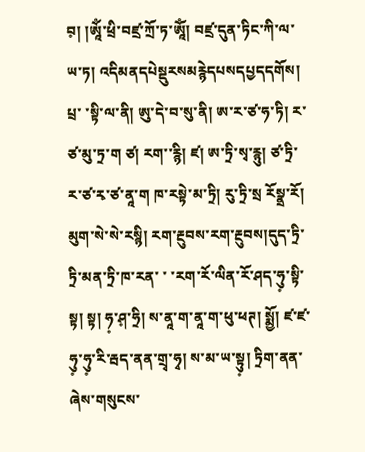བ༷། །ཨཱོཾ་ཕྲི་བཛྲ་ཀྲོ་ཏ་ཨཱོཾ། བཛྲ་དུན་ཏིང་ཀི་ལ་ཡ་ཏ། འདིམནདཔེསྡུརསམརྙེདཔསདཔྱདདགོས། པྲ་ ་སྟི་ལ་ནི། ཨུ་དེ་བ་སུ་ནི། ཨ་ར་ཙ་ཧ་ཏི། ར་ཙ་མུ་ཏྲ་ག ཙ། རག་་རྙི། ཛ། ཨ་ཏྲི་སྭ་རྙུ། ཙ་ཏྲི་ར་ཙ་རྭ་ཙ་ནཱ་ག ཁ་རསྟེ་མ་ཏྲི། རུ་ཏྲི་སྲ རོསྣྲ་རོ། མུག་སེ་སེ་རསྙི། རག་རྔུབས་རག་རྔུབས།དུད་ཏྲི་ཏྲི་མན་ཏྲི་ཁ་རན་ ་ ་རག་རོ་ལིན་རོ་ཤད་ཧུ༷་སྟི་སྟ། སྟ། ཧ༷་ཤ༷་ཧྲི། ས་ནཱ་ག་ནཱ་ག་ཕུ་ཕཊ། སྨྱོ། ཛ་ཛ་ཧུ༷་ཧུ༷་རི་རྦད་ནན་གྲྭ་ཧྭ། ས་མ་ཡ་སྟུ༷། ཏྲིག་ནན་ཞེས་གསུངས་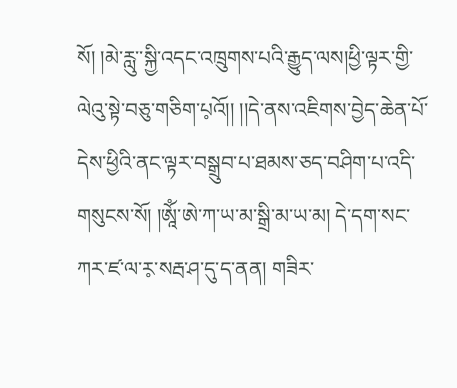སོ། །མེ་རླུ་་སྐྱི་འདང་འཁྲུགས་པའི་རྒྱུད་ལས།ཕྱི་ལྟར་གྱི་ལེའུ་སྟེ་བཅུ་གཅིག་པ༷འོ།། །།དེ་ནས་འཇིགས་བྱེད་ཆེན་པོ་དེས་ཕྱིའི་ནང་ལྟར་བསྒྲུབ་པ་ཐམས་ཅད་བཤིག་པ་འདི་གསུངས་སོ། །ཨཱོཾ་ཨེ་ཀ་ཡ་མ་སྒྲི་མ་ཡ་མ། དེ་དག་སང་ཀར་ཛ་ལ་ར༷་སརྦ་ཤ་དུ་ད་ནན། གཟིར་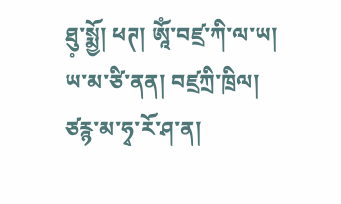ཐུ༷་སྨྱོ། ཕཊ། ཨཱོཾ་བཛྲ་ཀི་ལ་ཡ། ཡ་མ་ཙི་ནན། བཛྲཀྲི་ཁྲིལ། ཙརྙ་མ་ཧྭ་རོ་ཤ་ན།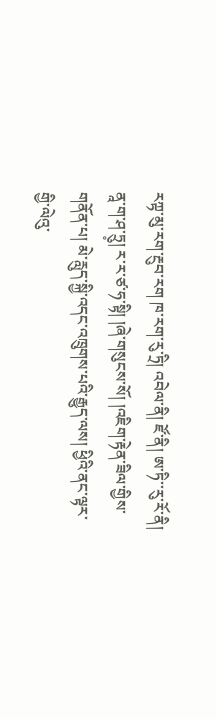རཀྟ་མུ་རག་རྔུབ་རག ཁ་རག་རུ་ཏྲི། འབེལ་ནི། ཛོ་ནི། ཨ་ཏི་་རུ་རོ་ནི། ནཱ་ག་ཤ་ཏྲུ༷། ར་ར་ཙ་ཧ་སྟི། །ཞེ་གསུངས་སོ། །འཇིག་རྟེན་ཟིལ་གྱིས་གནོན་པ། མེ་རླུད་སྐྱི་འདང་འཁྲུགས་པའི་རྒྱུད་ལས། ཕྱིའི་ནང་ལྟར་གྱི་ལེའུ་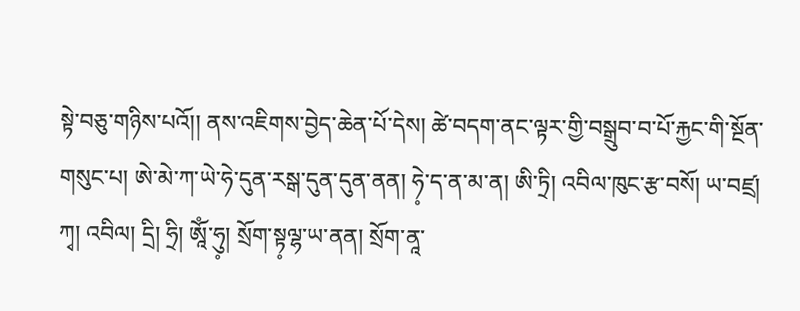སྟེ་བཅུ་གཉིས་པའོ།། ནས་འཇིགས་བྱེད་ཆེན་པོ་དེས། ཚེ་བདག་ནང་ལྟར་གྱི་བསྒྲུབ་བ་པོ་རྐྱང་གི་སྔོན་གསུང་པ། ཨེ་མེ་ཀ་ཡེ་ཧེ་དུན་རསྒ་དུན་དུན་ནན། ཧེ༷་ད་ན་མ་ན། ཨི་ཏྲི། འབིལ་ཁུང་རྩ་བསོ། ཡ་བཛྲ། ཀྭ། འབིལ། དྲི། ཧྲི། ཨཱོཾ་ཧུ༷། སྲོག་སྟ༷ལྷ་ཡ་ནན། སྲོག་ནཱ་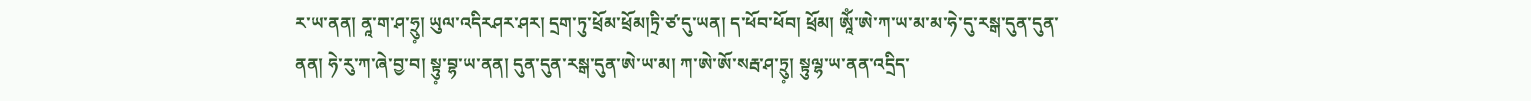ར་ཡ་ནན། ནཱ་ག་ཤ་ཧྲུ༷། ཡུལ་འདིརཤར་ཤར། དྲག་ཏུ་ཕྲོམ་ཕྲོམ།ཏྲི་ཙ་དུ་ཡན། ད་ཕོབ་ཕོབ། ཕྲོམ། ཨཱོཾ་ཨེ་ཀ་ཡ་མ་མ་ཧེ་དུ་རསྒ་དུན་དུན་ནན། ཧེ་རུ་ཀ་ཞེ་བྱ་བ། སྟུ༷་བྷ་ཡ་ནན། དུན་དུན་རསྒ་དུན་ཨེ་ཡ་མ། ཀ་ཨེ་ཨོ་སརྦ་ཤ་ཏྲུ༷། སྟུལྷ་ཡ་ནན་འདྲིད་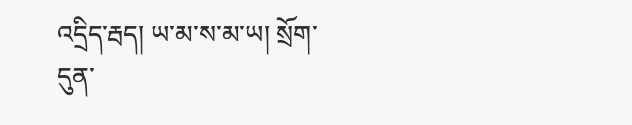འདྲིད་རྦད། ཡ་མ་ས་མ་ཡ། སྲོག་དུན་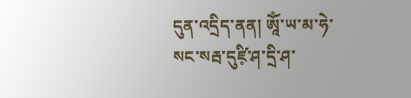དུན་འདྲིད་ནན། ཨཱོཾ་ཡ་མ་ཧེ་སང་སརྦ་དུཛི༷་ཤ་དྲི་ཤ་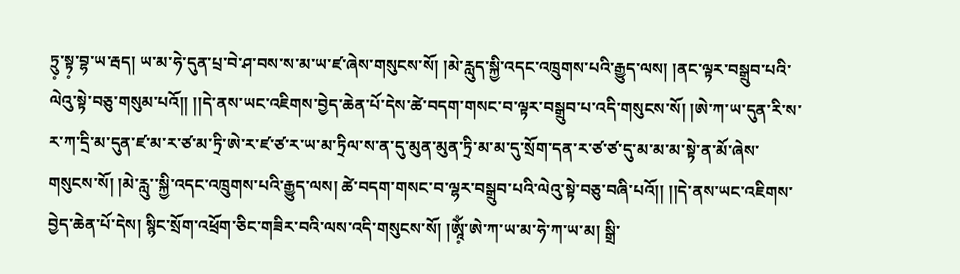ཏྲུ༷་སྟ༷་བྷ་ཡ་རྦད། ཡ་མ་ཧེ་དུན་པྲ་བེ་ཤ་བས་ས་མ་ཡ་ཛ་ཞེས་གསུངས་སོ། །མེ་རླུད་སྐྱི་འདང་འཁྲུགས་པའི་རྒྱུད་ལས། །ནང་ལྟར་བསྒྲུབ་པའི་ལེའུ་སྟེ་བཅུ་གསུམ་པའོ།། །།དེ་ནས་ཡང་འཇིགས་བྱེད་ཆེན་པོ་དེས་ཚེ་བདག་གསང་བ་ལྟར་བསྒྲུབ་པ་འདི་གསུངས་སོ། །ཨེ་ཀ་ཡ་དུན་རི་ས་ར་ཀ་དྲི་མ་དུན་ཛ་མ་ར་ཙ་མ་ཏྲི་ཨེ་ར་ཛ་ཙ་ར་ཡ་མ་ཏྲིལ་ས་ན་དུ་མུན་མུན་ཏྲི་མ་མ་དུ་སྲོག་དན་ར་ཙ་ཙ་དུ་མ་མ་མ་སྟེ་ན་མོ་ཞེས་གསུངས་སོ། །མེ་རླུ་་སྐྱི་འདང་འཁྲུགས་པའི་རྒྱུད་ལས། ཚེ་བདག་གསང་བ་ལྷར་བསྒྲུབ་པའི་ལེའུ་སྟེ་བཅུ་བཞི་པའོ།། །།དེ་ནས་ཡང་འཇིགས་བྱེད་ཆེན་པོ་དེས། སྙིང་སྲོག་འཕྲོག་ཅིང་གཟིར་བའི་ལས་འདི་གསུངས་སོ། །ཨཱོཾ༷་ཨེ་ཀ་ཡ་མ་ཧེ་ཀ་ཡ་མ། སྒྲི་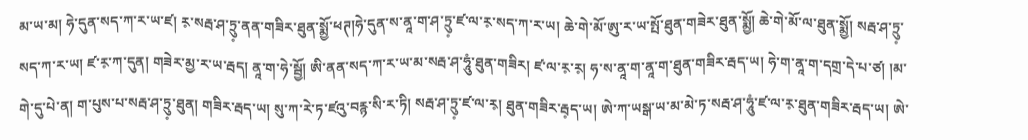མ་ཡ་མ། ཧེ་དུན་སད་ཀ་ར་ཡ་ཛ། ར༷་སརྦ་ཤ་ཏྲུ༷་ནན་གཟིར་ཐུན་སྨྱོ་ཕཊ།ཧེ་དུན་ས་ནཱ་ག་ཤ་ཏྲུ༷་ཛ་ལ་ར༷་སད་ཀ་ར་ཡ། ཆེ་གེ་མོ་ཨུ་ར་ཡ་སྤོ་ཐུན་གཟེར་ཐུན་སྨྱོ། ཆེ་གེ་མོ་ལ་ཐུན་སྨྱོ། སརྦ་ཤ་ཏྲུ༷་སད་ཀ་ར་ཡ། ཛ་ར༷་ཀ་དུན། གཟེར་མྱ་ར་ཡ་རྦད། ནཱ་ག་ཧེ་སྦྱོ། ཨི་ནན་སད་ཀ་ར་ཡ་མ་སརྦ་ཤ་ཧཱུཾ་ཐུན་གཟིར། ཛ་ལ་ར༷་ར༷། ཧ་ས་ནཱ་ག་ནཱ་ག་ཐུན་གཟིར་རྦད་ཡ། ཧེ་ག་ནཱ་ག་དགྲ་དེ་པ་ཙ། །མ་གེ་དུ་པེ་ན། ག་པུས་པ་སརྦ་ཤ་ཏྲུ༷་ཐུན། གཟིར་རྦད་ཡ། སུ་ཀ་རེ་ཏ་ཛའུ་བརྙ་སི་ར་ཏི། སརྦ་ཤ་ཏྲུ༷་ཛ་ལ་ར༷། ཐུན་གཟིར་རྦ༷ད་ཡ། ཨེ་ཀ་ཡསྒ་ཡ་མ་མེ་ཏ་སརྦ་ཤ་ཧཱུཾ་ཛ་ལ་ར༷་ཐུན་གཟིར་རྦད་ཡ། ཨེ་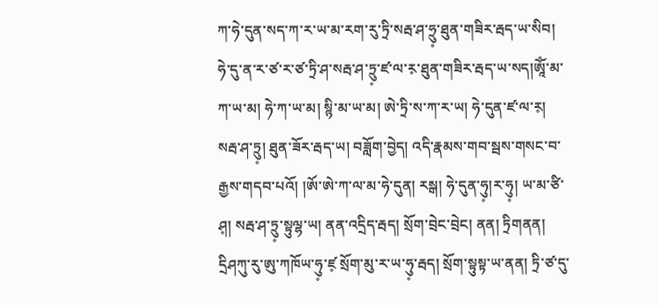ཀ་ཧེ་དུན་སད་ཀ་ར་ཡ་མ་རག་རུ་ཏྲི་སརྦ་ཤ་ཧྲུ༷་ཐུན་གཟིར་རྦད་ཡ་སིབ། ཧེ་དུ་ན་ར་ཙ་ར་ཙ་ཏྲི་ཤ་སརྦ་ཤ་ཏྲུ༷་ཛ་ལ་ར༷་ཐུན་གཟིར་རྦད་ཡ་སད།ཨཱོཾ་མ་ཀ་ཡ་མ། ཧེ་ཀ་ཡ་མ། སྙི་མ་ཡ་མ། ཨེ་ཏྲི་ས་ཀ་ར་ཡ། ཧེ་དུན་ཛ་ལ་ར༷། སརྦ་ཤ་ཏྲུ༷། ཐུན་ཟོར་རྦད་ཡ། བཟློག་བྱེད། འདི་རྣམས་གབ་སྦས་གསང་བ་རྒྱས་གདབ་པའོ། །ཨོ་ཨེ་ཀ་ལ་མ་ཧེ་དུན། རསྒ། ཧེ་དུན་ཧུ༷།ར་ཧུ༷། ཡ་མ་ཙི་ཤ༷། སརྦ་ཤ་ཏྲུ༷་སྟུལྷ་ཡ། ནན་འདྲིད་རྦད། སྲོག་བྲེང་བྲེང། ནན། ཏྲིགནན། དྲིཤཀུ་རུ་ཨུ་ཀཁོཡ་ཧུ༷་ཛ༷ སྲོག་མུ་ར་ཡ་ཧུ༷་རྦད། སྲོག་སྟུསྟ་ཡ་ནན། ཏྲི་ཙ་དུ་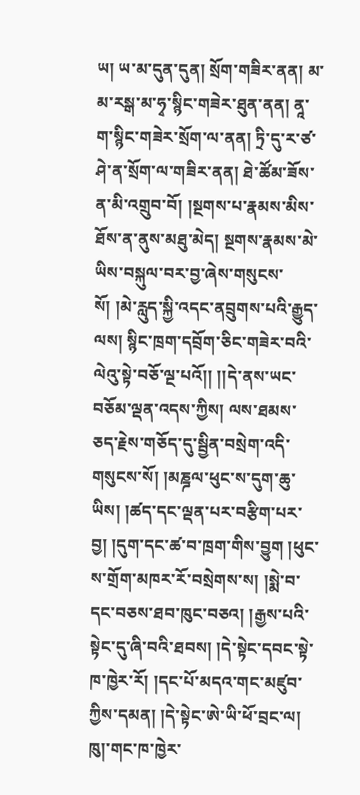ཡ། ཡ་མ་དུན་དུན། སྲོག་གཟིར་ནན། མ་མ་རསྒ་མ་ཧྭ་སྙིང་གཟེར་ཐུན་ནན། ནཱ་ག་སྙིང་གཟེར་སྲོག་ལ་ནན། ཏྲི་དུ་ར་ཙ་ཤེ་ན་སྲོག་ལ་གཟིར་ནན། ཐེ་ཚོམ་ཟོས་ན་མི་འགྲུབ་བོ། །སྔགས་པ་རྣམས་མིས་ཐོས་ན་ནུས་མཐུ་མེད། སྔགས་རྣམས་མེ་ཡིས་བསྐུལ་བར་བྱ་ཞེས་གསུངས་སོ། །མེ་རླུད་སྐྱི་འདང་ནབྲུགས་པའི་རྒྱུད་ལས། སྙིང་ཁྲག་དབྲོག་ཅིང་གཟེར་བའི་ལེའུ་སྟེ་བཅོ་ལྔ་པའོ།། །།དེ་ནས་ཡང་བཅོམ་ལྡན་འདས་ཀྱིས། ལས་ཐམས་ཅད་རྗེས་གཅོད་དུ་སྦྱིན་བསྲེག་འདི་གསུངས་སོ། །མཎྜལ་ཕུང་ས་དུག་ཆུ་ཡིས། །ཚད་དང་ལྡན་པར་བརྩིག་པར་བྱ། །དུག་དང་ཚ་བ་ཁྲག་གིས་བྱུག །ཕུང་ས་གྲོག་མཁར་རོ་བསྲེགས་ས། །སྨེ་བ་དང་བཅས་ཐབ་ཁུང་བཅའ། །རྒྱས་པའི་སྟེང་དུ་ཞི་བའི་ཐབས། །དེ་སྟེང་དབང་སྟེ་ཁ་ཁྱེར་རོ། །དང་པོ་མདའ་གང་མཛུབ་ཀྱིས་དམན། །དེ་སྟེང་ཨེ་ཡི་ཕོ་བྲང་ལ། ཁུ།་གང་ཁ་ཁྱེར་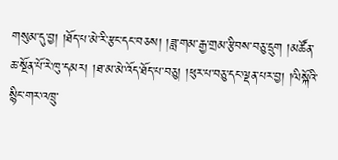གསུམ་དུ་བྱ། །ཐོད་པ་མེ་རི་རྩང་དང་བཅས། །ཟླ་གམ་རྒྱ་གྲམ་རྩིབས་བཅུ་དྲུག །མཚོན་ཆ་སྔོན་པོ་རེ་ཁུ་དམར། །ཐ་མ་མེ་འོད་ཐོད་པ་བཅུ། །ཕུར་པ་བཅུ་དང་ལྡན་པར་བྱ། །ལིསྐོའི་སྙིང་གར་འཁྲུ་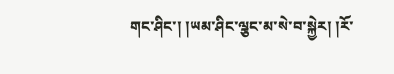གང་ཤིང་། །ཡམ་ཤིང་ལྕང་མ་སེ་བ་སྐྱེར། །རོ་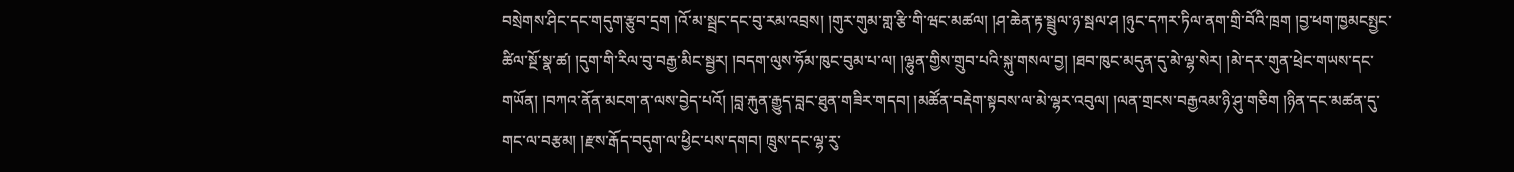བསྲེགས་ཤིང་དང་གདུག་རྩུབ་དྲག །འོ་མ་སྦྲང་དང་བུ་རམ་འབྲས། །གུར་གུམ་གླ་རྩི་གི་ཝང་མཚལ། །ཤ་ཆེན་རྟ་སྦྲུལ་ཉ་སྦལ་ཤ །ཉུང་དཀར་ཏིལ་ནག་གྲི་བོའི་ཁྲག །བྱ་ཕག་ཁྱམངསྤྱང་ཚིལ་སྔོ་སྣ་ཚ། །དུག་གི་རིལ་བུ་བརྒྱ་མིང་སྦྱར། །བདག་ལུས་ཧོམ་ཁུང་བུམ་པ་ལ། །ལྷུན་གྱིས་གྲུབ་པའི་སྐུ་གསལ་བྱ། །ཐབ་ཁུང་མདུན་དུ་མེ་ལྷ་སེར། །མེ་དར་གུན་ཕྲེང་གཡས་དང་གཡོན། །བཀའ་ནོན་མངག་ན་ལས་བྱེད་པའོ། །བླ་རྐུན་རྒྱུད་བླང་ཐུན་གཟིར་གདབ། །མཚོན་བརྡེག་སྟབས་ལ་མེ་ལྷར་འབུལ། །ལན་གྲངས་བརྒྱའམ་ཉི་ཤུ་གཅིག །ཉིན་དང་མཚན་དུ་གང་ལ་བརྩམ། །རྫས་རྒོད་བདུག་ལ་ཕྱིང་པས་དགབ། ཁྲུས་དང་ལྷ་རུ་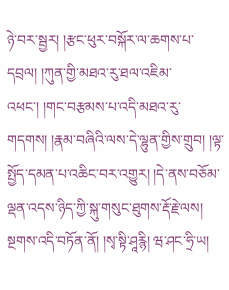ཉེ་བར་སྦྱར། །རྩང་ཕུར་བསྐོར་ལ་ཆགས་པ་དབྲལ། །ཀུན་གྱི་མཐའ་རུ་ཐལ་འཇིམ་འཕང་། །གང་བརྩམས་པ་འདི་མཐའ་རུ་གདགས། །རྣམ་བཞིའི་ལས་དེ་ལྷུན་གྱིས་གྲུབ། །ལྟ་སྤྱོད་དམན་པ་འཆིང་བར་འགྱུར། །དེ་ནས་བཅོམ་ལྡན་འདས་ཉིད་ཀྱི་སྐུ་གསུང་ཐུགས་རྡོ་རྗེ་ལས། སྔགས་འདི་བཏོན་ནོ། །སྭ་སྟི་ཤཱརྙི། ཝ་ཤང་ཧྲི་ཡ།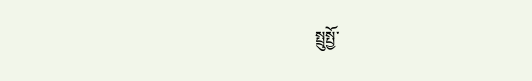སྤྲུསྤྱོ་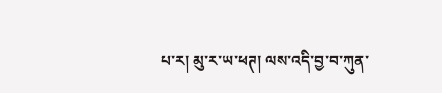པ་ར། མུ་ར་ཡ་ཕཊ། ལས་འདི་བྱ་བ་ཀུན་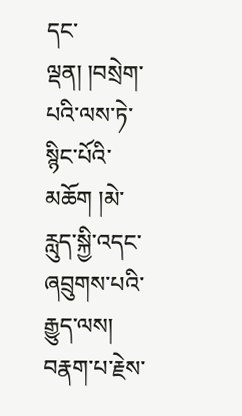དང་ལྡན། །བསྲེག་པའི་ལས་ཏེ་སྙིང་པོའི་མཆོག །མེ་རླུད་སྐྱི་འདང་ཞབྲུགས་པའི་རྒྱུད་ལས། བརྣག་པ་རྗེས་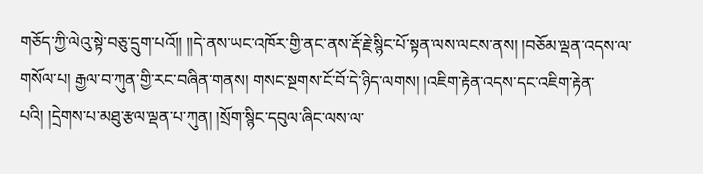གཅོད་ཀྱི་ལེའུ་སྟེ་བཅུ་དྲུག་པའོ།། །།དེ་ནས་ཡང་འཁོར་གྱི་ནང་ནས་རྡོ་རྗེ་སྙིང་པོ་སྟན་ལས་ལངས་ནས། །བཅོམ་ལྡན་འདས་ལ་གསོལ་པ། རྒྱལ་བ་ཀུན་གྱི་རང་བཞིན་གནས། གསང་སྔགས་ངོ་བོ་དེ་ཉིད་ལགས། །འཇིག་རྟེན་འདས་དང་འཇིག་རྟེན་པའི། །དྲེགས་པ་མཐུ་རྩལ་ལྡན་པ་ཀུན། །སྲོག་སྙིང་དབུལ་ཞིང་ལས་ལ་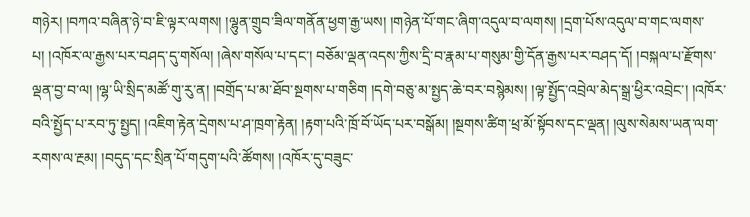གཉེར། །བཀའ་བཞིན་ཉེ་བ་ཇི་ལྟར་ལགས། །ལྷུན་གྲུབ་ཟིལ་གནོན་ཕྱག་རྒྱ་ཡས། །གཉེན་པོ་གང་ཞིག་འདུལ་བ་ལགས། །དྲག་པོས་འདུལ་བ་གང་ལགས་པ། །འཁོར་ལ་རྒྱས་པར་བཤད་དུ་གསོལ། །ཞེས་གསོལ་པ་དང་། བཅོམ་ལྡན་འདས་ཀྱིས་དྲི་བ་རྣམ་པ་གསུམ་གྱི་དོན་རྒྱས་པར་བཤད་དོ། །བསྐལ་པ་རྫོགས་ལྡན་བྱ་བ་ལ། །ལྷ་ཡི་སྲིད་མཚོ་གུ་རུ་ན། །བགྲོད་པ་མ་ཐོབ་སྔགས་པ་གཅིག །དགེ་བཅུ་མ་སྤྱད་ཆེ་བར་བསྙེམས། །ལྟ་སྤྱོད་འབྲེལ་མེད་སྒྲ་ཕྱིར་འབྲེང་། །འཁོར་བའི་སྤྱོད་པ་རབ་ཏུ་སྤྱད། །འཇིག་རྟེན་དྲེགས་པ་ཤ་ཁྲག་རྟེན། །རྟག་པའི་ཁྲོ་བོ་ཡོད་པར་བསྒོམ། །སྔགས་ཚིག་ཕྲ་མོ་སྟོབས་དང་ལྡན། །ལུས་སེམས་ཡན་ལག་རགས་ལ་རྔམ། །བདུད་དང་སྲིན་པོ་གདུག་པའི་ཚོགས། །འཁོར་དུ་བཟུང་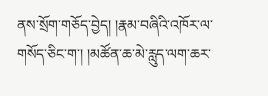ནས་སྲོག་གཅོད་བྱེད། །རྣམ་བཞིའི་འཁོར་ལ་གསོད་ཅིང་ག་། །མཚོན་ཆ་མེ་རླུད་ལག་ཆར་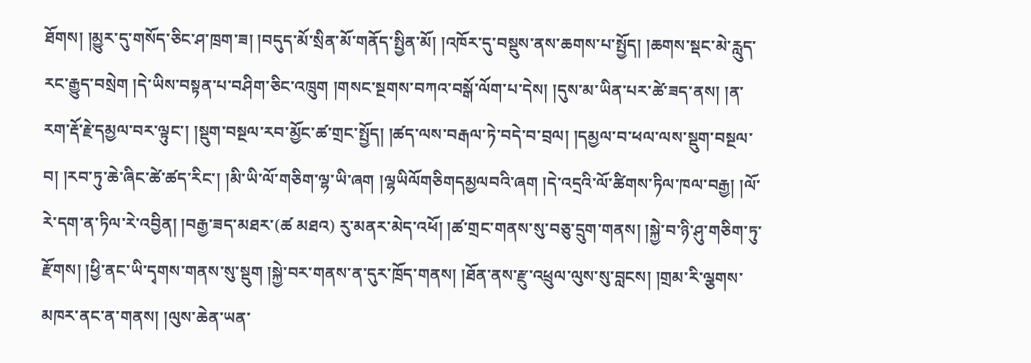ཐོགས། །མྱུར་དུ་གསོད་ཅིང་ཤ་ཁྲག་ཟ། །བདུད་མོ་སྲིན་མོ་གནོད་སྤྱིན་མོ། །འཁོར་དུ་བསྡུས་ནས་ཆགས་པ་སྤྱོད། །ཆགས་སྡང་མེ་རླུད་རང་རྒྱུད་བསྲེག །དེ་ཡིས་བསྟན་པ་བཤིག་ཅིང་འཁྲུག །གསང་སྔགས་བཀའ་བསྒོ་ལོག་པ་དེས། །དུས་མ་ཡིན་པར་ཚེ་ཟད་ནས། །ན་རག་རྡོ་རྗེ་དམྱལ་བར་ལྟུང་། །སྡུག་བསྔལ་རབ་མྱོང་ཚ་གྲང་སྤྱོད། །ཚད་ལས་བརྒལ་ཏེ་བདེ་བ་བྲལ། །དམྱལ་བ་ཕལ་ལས་སྡུག་བསྔལ་བ། །རབ་ཏུ་ཆེ་ཞིང་ཚེ་ཚད་རིང་། །མི་ཡི་ལོ་གཅིག་ལྷ་ཡི་ཞག །ལྷཡིལོགཅིགདམྱལབའི་ཞག །དེ་འདྲའི་ལོ་ཚིགས་ཏིལ་ཁལ་བརྒྱ། །ལོ་རེ་དག་ན་ཏིལ་རེ་འབྱིན། །བརྒྱ་ཟད་མཐར་(ཚ མཐའ) རུ་མནར་མེད་འཕོ། །ཚ་གྲང་གནས་སུ་བཅུ་དྲུག་གནས། །སྐྱེ་བ་ཉི་ཤུ་གཅིག་ཏུ་རྫོགས། །ཕྱི་ནང་ཡི་དྭགས་གནས་སུ་སྡུག །སྐྱེ་བར་གནས་ན་དུར་ཁྲོད་གནས། །ཐོན་ནས་རྫུ་འཕྲུལ་ལུས་སུ་བླངས། །གྲམ་རི་ལྕགས་མཁར་ནང་ན་གནས། །ལུས་ཆེན་ཡན་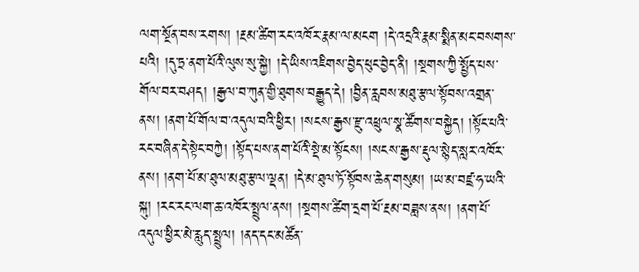ལག་སྔོན་བས་རགས། །རྔམ་ཚིག་རང་འཁོར་རྣམ་ལ་མངག །དེ་འདྲའི་རྣམ་སྨིན་མང་བསགས་པའི། །དུ་ཏྲ་ནག་པོའི་ལུས་སུ་སྐྱེ། །དེ་ཡིས་འཇིགས་བྱེད་ཕུང་བྱེད་ནི། །སྔགས་ཀྱི་སྤྱོད་པས་གོལ་བར་བཤད། །རྒྱལ་བ་ཀུན་གྱི་ཐུགས་བརྒྱུད་དེ། །བྱིན་རླབས་མཐུ་རྩལ་སྟོབས་འགྲན་ནས། །ནག་པོ་གོལ་བ་འདུལ་བའི་ཕྱིར། །སངས་རྒྱས་རྫུ་འཕྲུལ་སྣ་ཚོགས་བསྐྱེད། །སྟོང་པའི་རང་བཞིན་དེ་སྟེང་བཀྱེ། །སྟོད་པས་ནག་པོའི་སྡེ་མ་སྟོངས། །སངས་རྒྱས་རྡུལ་སྙེད་སླར་འཁོར་ནས། །ནག་པོ་མ་ཐུལ་མཐུ་རྩལ་ལྡན། །དེ་མ་ཐུལ་ཏོ་སྟོབས་ཆེན་གསུམ། །ཡ་མ་བཛྲ་ཧ་ཡའི་སྐུ། །རང་རང་ལག་ཆ་འཁོར་སྤྲུལ་ནས། །སྔགས་ཚིག་དྲག་པོ་རྔམ་བཟླས་ནས། །ནག་པོ་འདུལ་ཕྱིར་མེ་རླུད་སྤྲུལ། །ནད་དང་མཚོན་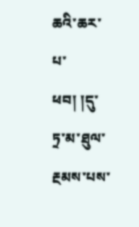ཆའི་ཆར་པ་ཕབ། །དུ་ཏྲ་མ་ཐུལ་རྔམས་པས་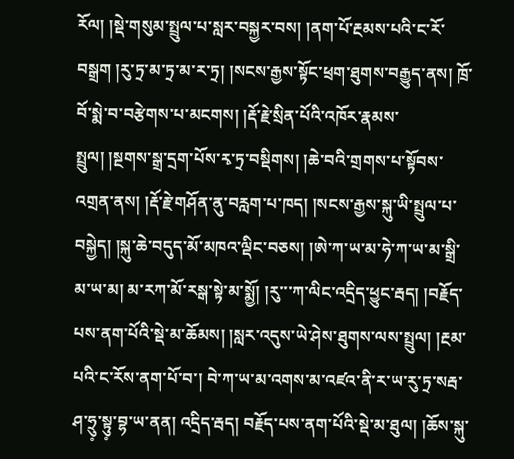རོལ། །སྡེ་གསུམ་སྤྲུལ་པ་སླར་བསྐྱར་བས། །ནག་པོ་རྔམས་པའི་ང་རོ་བསྒྲག །རུ་ཏྲ་མ་ཏྲ་མ་ར་ཏྲ། །སངས་རྒྱས་སྟོང་ཕྲག་ཐུགས་བརྒྱུད་ནས། ཁྲོ་བོ་སྨེ་བ་བརྩེགས་པ་མངགས། །རྡོ་རྗེ་སྲིན་པོའི་འཁོར་རྣམས་སྤྲུལ། །སྔགས་སྒྲ་དྲག་པོས་རྭ་ཏྲ་བསྡིགས། །ཆེ་བའི་གྲགས་པ་སྟོབས་འགྲན་ནས། །རྡོ་རྗེ་གཤོན་ནུ་བརླག་པ་ཁད། །སངས་རྒྱས་སྐུ་ཡི་སྤྲུལ་པ་བསྐྱེད། །སྐུ་ཆེ་བདུད་མོ་མཁའ་ལྡིང་བཅས། །ཨེ་ཀ་ཡ་མ་ཧེ་ཀ་ཡ་མ་སྒྲི་མ་ཡ་མ། མ་རཀ་མོ་རསྒ་སྟེ་མ་སྨྱོ། །རུ་་་ཀ་ལིང་འདྲིད་ཕྱུང་རྦད། །བརྗོད་པས་ནག་པོའི་སྡེ་མ་ཆོམས། །སླར་འདུས་ཡེ་ཤེས་ཐུགས་ལས་སྤྲུལ། །རྔམ་པའི་ང་རོས་ནག་པོ་བ་། བེ་ཀ་ཡ་མ་འགས་མ་འཛའ་ནི་ར་ཡ་རུ་ཏྲ་སརྦ་ཤ་ཧྲུ༷་སྟུ༷་བྷ་ཡ་ནན། འདྲིད་རྦད། བརྗོད་པས་ནག་པོའི་སྡེ་མ་ཐུལ། །ཆོས་སྐུ་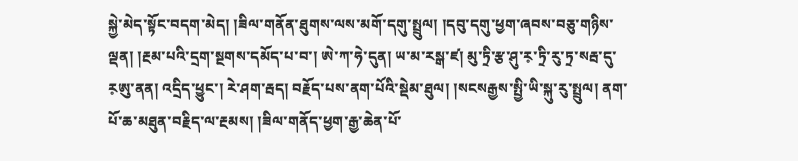སྐྱེ་མེད་སྟོང་བདག་མེད། །ཟིལ་གནོན་ཐུགས་ལས་མགོ་དགུ་སྤྲུལ། །དབུ་དགུ་ཕྱག་ཞབས་བཅུ་གཉིས་ལྡན། །རྔམ་པའི་དྲག་སྔགས་དམོད་པ་བ་། ཨེ་ཀ་ཧེ་དུན། ཡ་མ་རསྒ་ཛ། མུ་ཏྲི་རྩ་ཤུ་ར༷་ཏྲི་རུ་ཏྲ་སརྦ་དུ་ར༷ཨུ་ནན། འདྲིད་ཕྱུང་། རེ་ཤག་རྦད། བརྗོད་པས་ནག་པོའི་སྡེམ་ཐུལ། །སངསརྒྱས་སྤྱི་ཡི་སྐུ་རུ་སྤྲུལ། ནག་པོ་ཆ་མཐུན་བརྗིད་ལ་རྔམས། །ཟིལ་གནོད་ཕྱག་རྒྱ་ཆེན་པོ་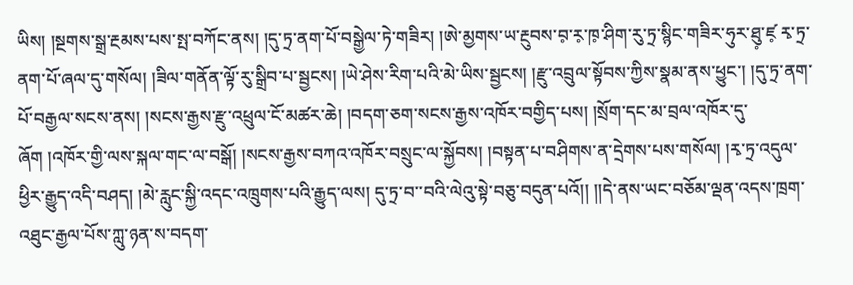ཡིས། །སྔགས་སྒྲ་རྔམས་པས་སྤ་བཀོང་ནས། །དུ་ཏྲ་ནག་པོ་བསྒྱེལ་ཏེ་གཟིར། །ཨེ་མྱགས་ཡ་རྔུབས་བ༷་ར༷་ཁ༷་ཤིག་རུ་ཏྲ་སྙིང་གཟིར་ཧུར་ཐུ༷་ཛ༷ རྭ་ཏྲ་ནག་པོ་ཞལ་དུ་གསོལ། །ཟིལ་གནོན་ལྟོ་རུ་སྒྲིབ་པ་སྦྱངས། །ཡེ་ཤེས་རིག་པའི་མེ་ཡིས་སྦྱངས། །རྫུ་འབྲུལ་སྟོབས་ཀྱིས་སྣམ་ནས་ཕྱུང་། །དུ་ཏྲ་ནག་པོ་བརྒྱལ་སངས་ནས། །སངས་རྒྱས་རྫུ་འཕྲུལ་ངོ་མཚར་ཆེ། །བདག་ཅག་སངས་རྒྱས་འཁོར་བགྱིད་པས། །སྲོག་དང་མ་བྲལ་འཁོར་དུ་ཞོག །འཁོར་གྱི་ལས་སྐལ་གང་ལ་བསྒོ། །སངས་རྒྱས་བཀའ་འཁོར་བསྲུང་ལ་སྐྱོབས། །བསྟན་པ་བཤིགས་ན་དྲེགས་པས་གསོལ། །རྭ་ཏྲ་འདུལ་ཕྱིར་རྒྱུད་འདི་བཤད། །མེ་རླུང་སྐྱི་འདང་འཁྲུགས་པའི་རྒྱུད་ལས། དུ་ཏྲ་བ་་བའི་ལེའུ་སྟེ་བཅུ་བདུན་པའོ།། །།དེ་ནས་ཡང་བཅོམ་ལྡན་འདས་ཁྲག་འཐུང་རྒྱལ་པོས་ཀླུ་ཉན་ས་བདག་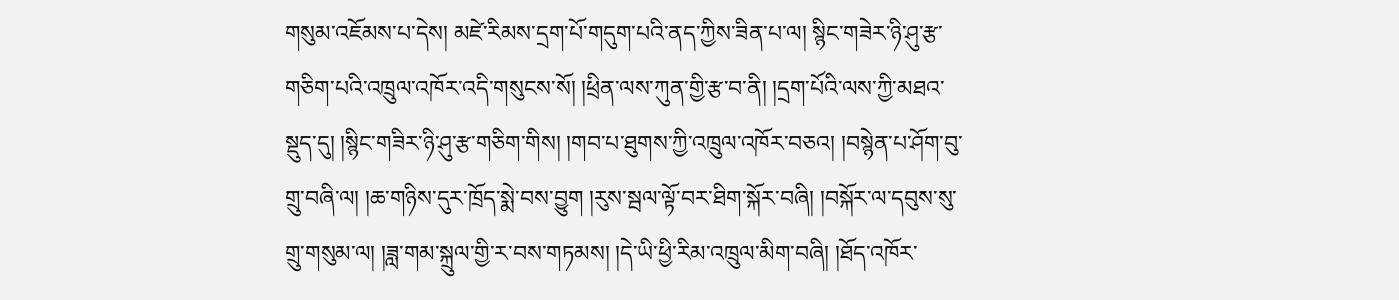གསུམ་འཇོམས་པ་དེས། མཛེ་རིམས་དྲག་པོ་གདུག་པའི་ནད་ཀྱིས་ཟིན་པ་ལ། སྙིང་གཟེར་ཉི་ཤུ་རྩ་གཅིག་པའི་འཁྲུལ་འཁོར་འདི་གསུངས་སོ། །ཕྲིན་ལས་ཀུན་གྱི་རྩ་བ་ནི། །དྲག་པོའི་ལས་ཀྱི་མཐའ་སྡུད་དུ། །སྙིང་གཟིར་ཉི་ཤུ་རྩ་གཅིག་གིས། །གབ་པ་ཐུགས་ཀྱི་འཁྲུལ་འཁོར་བཅའ། །བསྙེན་པ་ཤོག་བུ་གྲུ་བཞི་ལ། །ཆ་གཉིས་དུར་ཁྲོད་སྨེ་བས་བྱུག །རུས་སྦལ་ལྟོ་བར་ཐིག་སྐོར་བཞི། །བསྐོར་ལ་དབུས་སུ་གྲུ་གསུམ་ལ། །ཟླ་གམ་སྐྲུལ་གྱི་ར་བས་གཏམས། །དེ་ཡི་ཕྱི་རིམ་འཁྲུལ་མིག་བཞི། །ཐོད་འཁོར་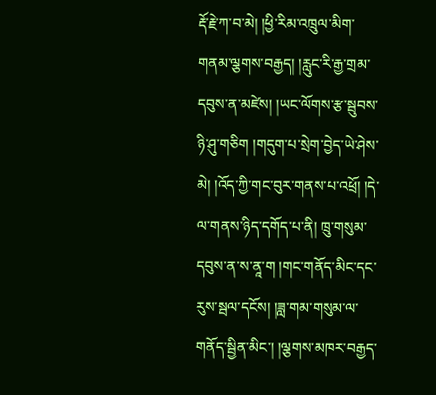རྡོ་རྗེ་ཀ་བ་མེ། །ཕྱི་རིམ་འཁྲུལ་མིག་གནམ་ལྕགས་བརྒྱད། །རླུང་རི་རྒྱ་གྲམ་དབུས་ན་མཛེས། །ཡང་ལོགས་རྩ་སྦུབས་ཉི་ཤུ་གཅིག །གདུག་པ་སྲེག་བྱེད་ཡེ་ཤེས་མེ། །འོད་ཀྱི་གང་བུར་གནས་པ་འཕྲོ། །དེ་ལ་གནས་ཉིད་དགོད་པ་ནི། ཁྲུ་གསུམ་དབུས་ན་ས་ནཱ་ག །གང་གནོད་མིང་དང་རུས་སྦལ་དངོས། །ཟླ་གམ་གསུམ་ལ་གནོད་སྦྱིན་མིང་། །ལྕགས་མཁར་བརྒྱད་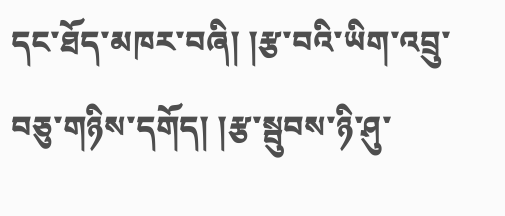དང་ཐོད་མཁར་བཞི། །རྩ་བའི་ཡིག་འབྲུ་བཅུ་གཉིས་དགོད། །རྩ་སྦུབས་ཉི་ཤུ་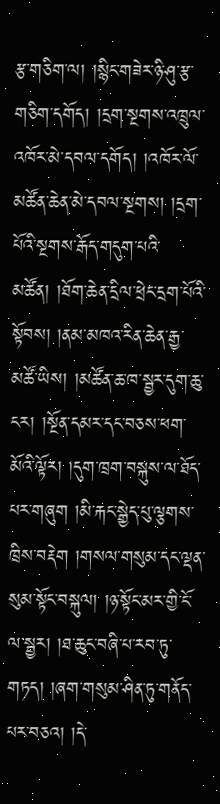རྩ་གཅིག་ལ། །སྙིང་གཟེར་ཉི་ཤུ་རྩ་གཅིག་དགོད། །དྲག་སྔགས་འཁྲུལ་འཁོར་མེ་དབལ་དགོད། །འཁོར་ལོ་མཚོན་ཆེན་མེ་དབལ་སྔགས། །དྲག་པོའི་སྔགས་རྒོད་གདུག་པའི་མཚོན། །ཐོག་ཆེན་དྲིལ་ཕྲེང་དྲག་པོའི་སྟོབས། །ནམ་མཁའ་རིན་ཆེན་རྒྱ་མཚོ་ཡིས། །མཚོན་ཆ་ཁ་སྦྱར་དུག་ཆུ་ངར། །སྔོན་དམར་དང་བཅས་ཕག་མོའི་ལྟོར། །དུག་ཁྲག་བསྐུས་ལ་ཐོད་པར་གཞུག །མི་རྐང་སྒྱེད་པུ་ལྕགས་ཁྲིས་བརྡེག །གསལ་གསུམ་དང་ལྡན་སུམ་སྟོང་བསྐུལ། །ཉ་སྟོང་མར་གྱི་ངོ་ལ་སྦྱར། །ཐ་ཆུང་བཞི་པ་རབ་ཏུ་གཏད། །ཞག་གསུམ་ཤིན་ཏུ་གནོད་པར་བཅའ། །དེ་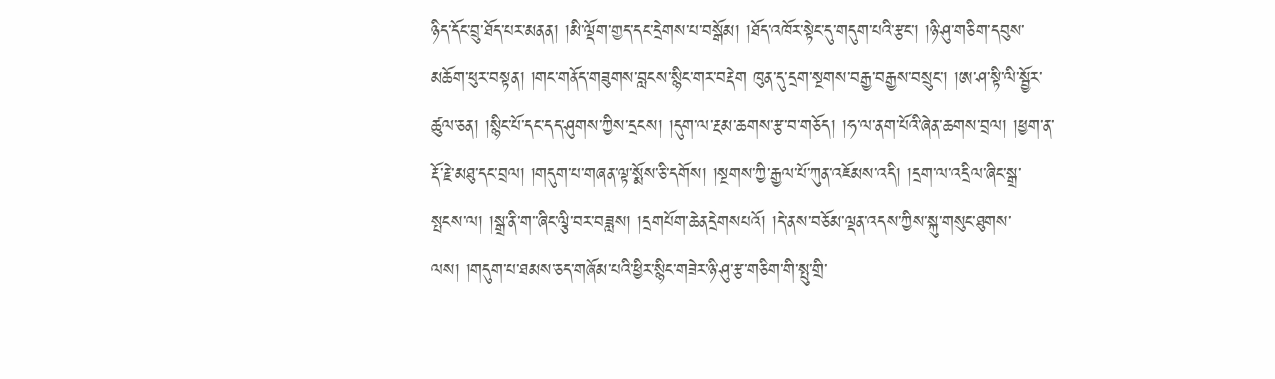ཉིད་དོང་བྲུ་ཐོད་པར་མནན། །མི་ལྡོག་གྱད་དང་དྲེགས་པ་བསྒོམ། །ཐོད་འཁོར་སྟེང་དུ་གདུག་པའི་རྩང་། །ཉི་ཤུ་གཅིག་དབུས་མཆོག་ཕུར་བསྟན། །གང་གནོད་གཟུགས་བླངས་སྙིང་གར་བརྡེག ཁུན་དུ་དྲག་སྔགས་བརྒྱ་བརྒྱས་བསྲུང་། །ཨ་ཤ་སྟི་ལི་སྦྱོར་ཚུལ་ཅན། །སྙིང་པོ་དང་དད་ཤུགས་ཀྱིས་དྲངས། །དུག་ལ་རྔམ་ཆགས་རྩ་བ་གཅོད། །ཧ་ལ་ནག་པོའི་ཞེན་ཆགས་བྲལ། །ཕྱག་ན་རྡོ་རྗེ་མཐུ་དང་བྲལ། །གདུག་པ་གཞན་ལྟ་སྨོས་ཅི་དགོས། །སྔགས་ཀྱི་རྒྱལ་པོ་ཀུན་འཇོམས་འདི། །དྲག་ལ་འདྲིལ་ཞིང་སྒྲ་སྤངས་ལ། །སྒྲ་ནི་ག་་ཞིང་ལྕི་བར་བཟླས། །དྲགཔོག་ཆེནདྲེགསཔའོ། །དེ་ནས་བཅོམ་ལྡན་འདས་ཀྱིས་སྐུ་གསུང་ཐུགས་ལས། །གདུག་པ་ཐམས་ཅད་གཞོམ་པའི་ཕྱིར་སྙིང་གཟེར་ཉི་ཤུ་རྩ་གཅིག་གི་སྤུ་གྲི་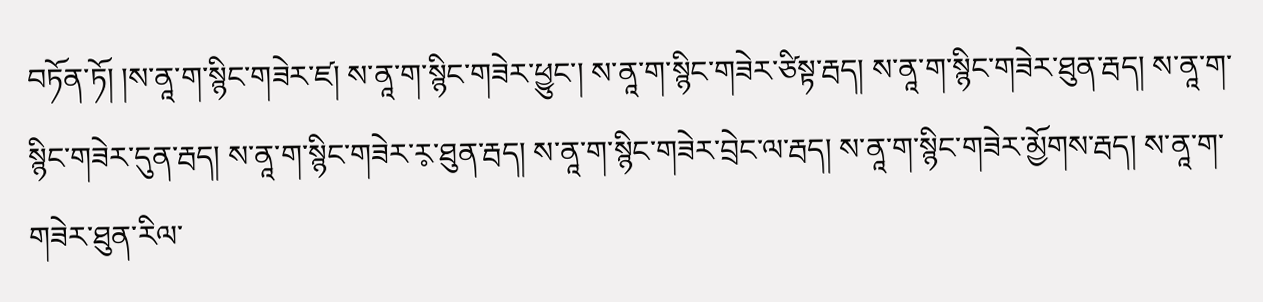བཏོན་ཏོ། །ས་ནཱ་ག་སྙིང་གཟེར་ཛ། ས་ནཱ་ག་སྙིང་གཟེར་ཕྱུང་། ས་ནཱ་ག་སྙིང་གཟེར་ཙིསྟ་རྦད། ས་ནཱ་ག་སྙིང་གཟེར་ཐུན་རྦད། ས་ནཱ་ག་སྙིང་གཟེར་དུན་རྦད། ས་ནཱ་ག་སྙིང་གཟེར་ར༷་ཐུན་རྦད། ས་ནཱ་ག་སྙིང་གཟེར་བྲེང་ལ་རྦད། ས་ནཱ་ག་སྙིང་གཟེར་མྱོགས་རྦད། ས་ནཱ་ག་གཟེར་ཐུན་རིལ་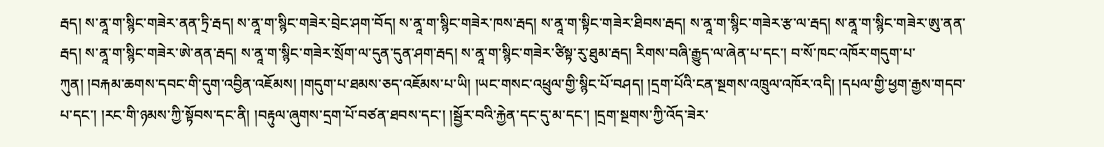རྦད། ས་ནཱ་ག་སྙིང་གཟེར་ནན་ཏྲི་རྦད། ས་ནཱ་ག་སྙིང་གཟེར་བྲེང་ཤག་བོད། ས་ནཱ་ག་སྙིང་གཟེར་ཁས་རྦད། ས་ནཱ་ག་སྟིང་གཟེར་ཐིབས་རྦད། ས་ནཱ་ག་སྙིང་གཟེར་རྩ་ལ་རྦད། ས་ནཱ་ག་སྙིང་གཟེར་ཨུ་ནན་རྦད། ས་ནཱ་ག་སྙིང་གཟེར་ཨེ་ནན་རྦད། ས་ནཱ་ག་སྙིང་གཟེར་སྲོག་ལ་དུན་དུན་ཤག་རྦད། ས་ནཱ་ག་སྙིང་གཟེར་ཙིསྟ་རུ་ཐུམ་རྦད། རིགས་བཞི་རྒྱུད་ལ་ཞེན་པ་དང་། བ་སོ་ཁང་འཁོར་གདུག་པ་ཀུན། །བརྐམ་ཆགས་དབང་གི་དུག་འབྱིན་འཇོམས། །གདུག་པ་ཐམས་ཅད་འཇོམས་པ་ཡི། །ཡང་གསང་འཕྲུལ་གྱི་སྙིང་པོ་བཤད། །དྲག་པོའི་ངན་སྔགས་འཁྲུལ་འཁོར་འདི། །དཔལ་གྱི་ཕྱག་རྒྱས་གདབ་པ་དང་། །རང་གི་ཉམས་ཀྱི་སྟོབས་དང་ནི། །བརྟུལ་ཞུགས་དྲག་པོ་བཙན་ཐབས་དང་། །སྦྱོར་བའི་རྐྱེན་དང་དུ་མ་དང་། །དྲག་སྔགས་ཀྱི་འོད་ཟེར་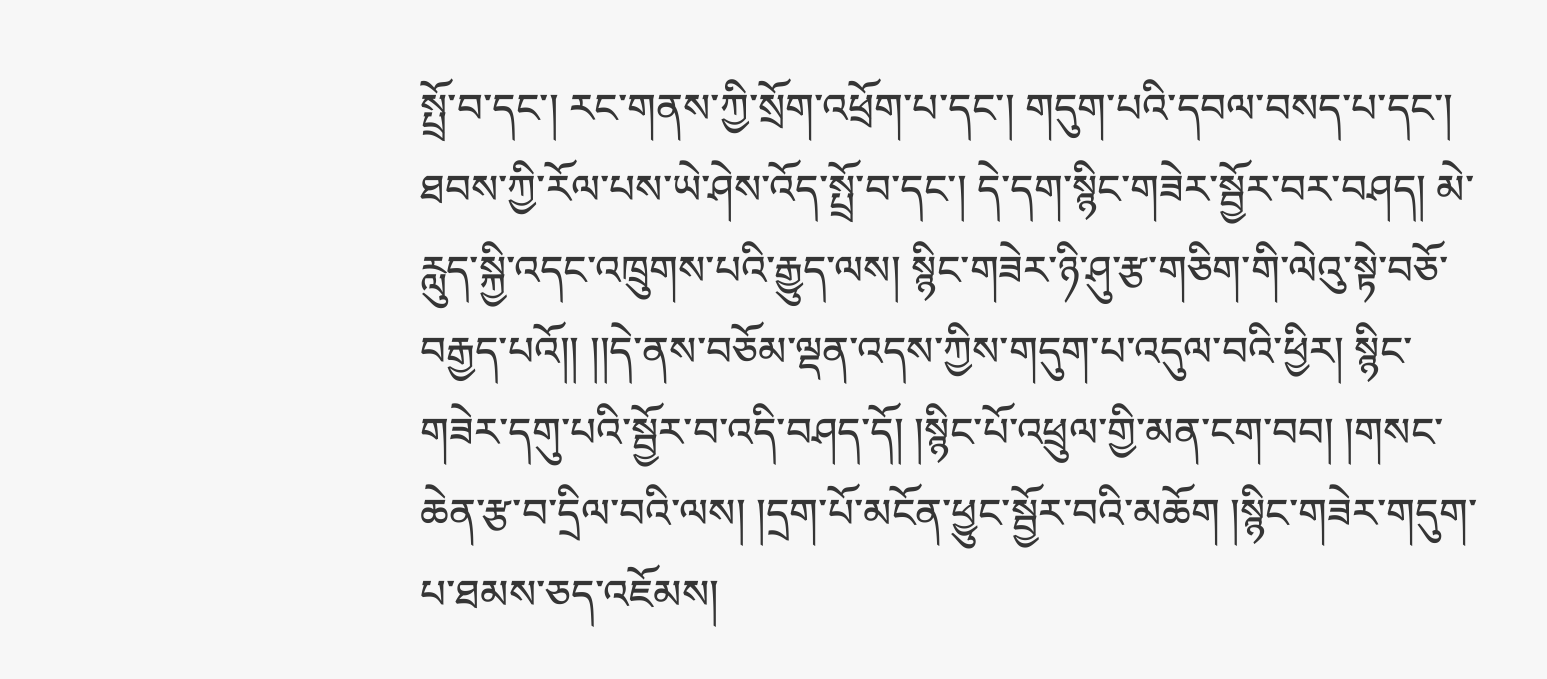སྤྲོ་བ་དང་། རང་གནས་ཀྱི་སྲོག་འཕྲོག་པ་དང་། གདུག་པའི་དབལ་བསད་པ་དང་། ཐབས་ཀྱི་རོལ་པས་ཡེ་ཤེས་འོད་སྤྲོ་བ་དང་། དེ་དག་སྙིང་གཟེར་སྦྱོར་བར་བཤད། མེ་རླུད་སྐྱི་འདང་འཁྲུགས་པའི་རྒྱུད་ལས། སྙིང་གཟེར་ཉི་ཤུ་རྩ་གཅིག་གི་ལེའུ་སྟེ་བཅོ་བརྒྱད་པའོ།། །།དེ་ནས་བཅོམ་ལྡན་འདས་ཀྱིས་གདུག་པ་འདུལ་བའི་ཕྱིར། སྙིང་གཟེར་དགུ་པའི་སྦྱོར་བ་འདི་བཤད་དོ། །སྙིང་པོ་འཕྲུལ་གྱི་མན་ངག་བབ། །གསང་ཆེན་རྩ་བ་དྲིལ་བའི་ལས། །དྲག་པོ་མངོན་ཕྱུང་སྦྱོར་བའི་མཆོག །སྙིང་གཟེར་གདུག་པ་ཐམས་ཅད་འཇོམས།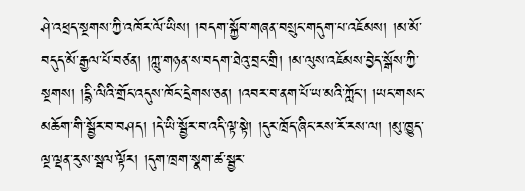ཤེ་འཕྲད་སྔགས་ཀྱི་འཁོར་ལོ་ཡིས། །བདག་སྐྱོབ་གཞན་བསྲུང་གདུག་པ་འཇོམས། །མ་མོ་བདུད་མོ་རྒྱལ་པོ་བཙན། །ཀླུ་གཉན་ས་བདག་ཐེའུ་བྲང་གྲི། །མ་ལུས་འཇོམས་བྱེད་སྒོས་ཀྱི་སྔགས། །དྷི་ལིའི་གྲོང་འདུས་ཁོང་དྲེགས་ཅན། །འབར་བ་ནག་པོ་ཡ་མའི་ཀློང་། །ཡང་གསང་མཆོག་གི་སྦྱོར་བ་བཤད། །དེ་ཡི་སྦྱོར་བ་འདི་ལྟ་སྟེ། །དུར་ཁྲོད་ཞིང་རས་རོ་རས་ལ། །མུ་ཁྱུད་ལྔ་ལྡན་རུས་སྦལ་ལྟོར། །དུག་ཁྲག་སྣག་ཚ་སྦྱར་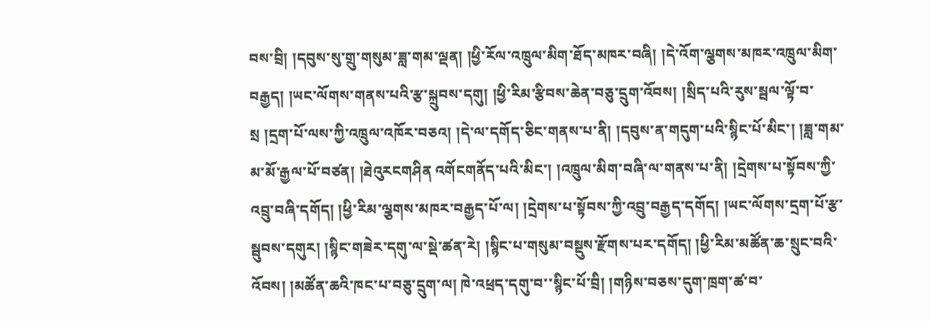བས་བྲི། །དབུས་སུ་གྲུ་གསུམ་ཟླ་གམ་ལྡན། །ཕྱི་རོལ་འཁྲུལ་མིག་ཐོད་མཁར་བཞི། །དེ་འོག་ལྕགས་མཁར་འཁྲུལ་མིག་བརྒྱད། །ཡང་ལོགས་གནས་པའི་རྩ་སྐྲུབས་དགུ། །ཕྱི་རིམ་རྩིབས་ཆེན་བཅུ་དྲུག་འོབས། །སྲིད་པའི་རུས་སྦལ་ལྟོ་བ་སྲ །དྲག་པོ་ལས་ཀྱི་འཁྲུལ་འཁོར་བཅའ། །དེ་ལ་དགོད་ཅིང་གནས་པ་ནི། །དབུས་ན་གདུག་པའི་སྙིང་པོ་མིང་། །ཟླ་གམ་མ་མོ་རྒྱལ་པོ་བཙན། །ཐེའུརངགཤིན འགོངགནོད་པའི་མིང་། །འཁྲུལ་མིག་བཞི་ལ་གནས་པ་ནི། །དྲེགས་པ་སྟོབས་ཀྱི་འབྲུ་བཞི་དགོད། །ཕྱི་རིམ་ལྕགས་མཁར་བརྒྱད་པོ་ལ། །དྲེགས་པ་སྟོབས་ཀྱི་འབྲུ་བརྒྱད་དགོད། །ཡང་ལོགས་དྲག་པོ་རྩ་སྦུབས་དགུར། །སྙིང་གཟེར་དགུ་ལ་སྡེ་ཚན་རེ། །སྙིང་པ་གསུམ་བསྡུས་རྫོགས་པར་དགོད། །ཕྱི་རིམ་མཚོན་ཆ་སྲུང་བའི་འོབས། །མཚོན་ཆའི་ཁང་པ་བཅུ་དྲུག་ལ། ཁེ་འཕྲད་དགུ་བ་་སྙིང་པོ་བྲི། །གཉིས་བཅས་དུག་ཁྲག་ཚ་བ་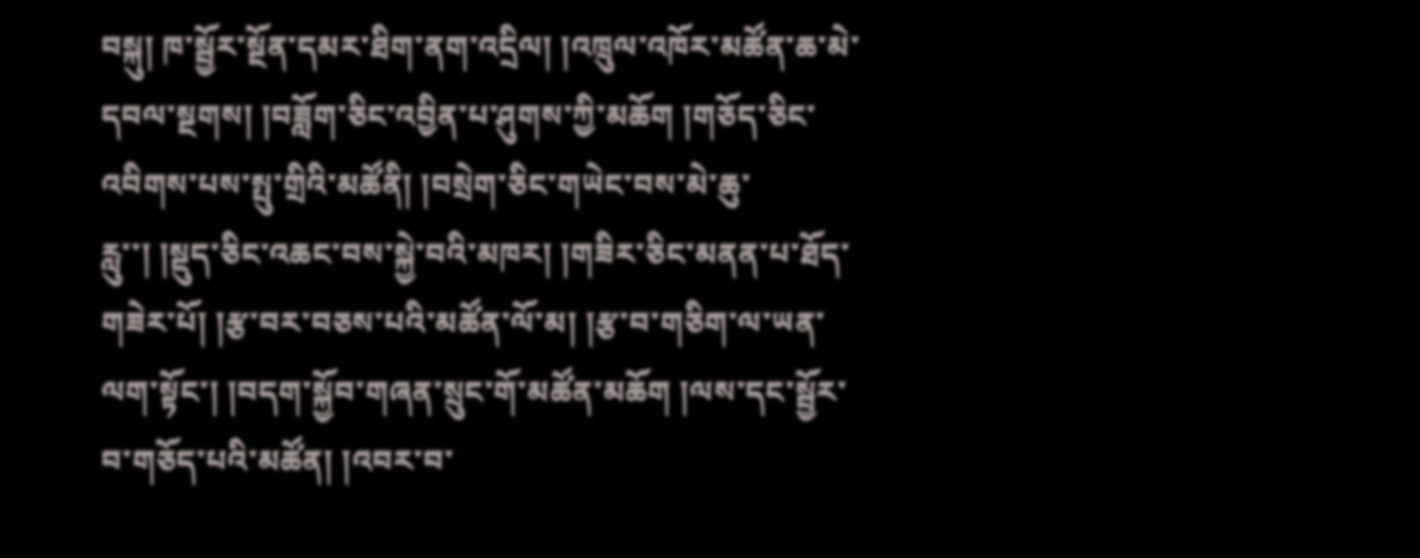བསྐུ། ཁ་སྦྱོར་སྔོན་དམར་ཐིག་ནག་འདྲིལ། །འཁྲུལ་འཁོར་མཚོན་ཆ་མེ་དབལ་སྔགས། །བཟློག་ཅིང་འབྱིན་པ་ཤུགས་ཀྱི་མཆོག །གཅོད་ཅིང་འབིགས་པས་སྤུ་གྲིའི་མཚོནི། །བསྲེག་ཅིང་གཡེང་བས་མེ་ཆུ་རླུ་་། །སྡུད་ཅིང་འཆང་བས་སྐྱེ་བའི་མཁར། །གཟིར་ཅིང་མནན་པ་ཐོད་གཟེར་པོ། །རྩ་བར་བཅས་པའི་མཚོན་ལོ་མ། །རྩ་བ་གཅིག་ལ་ཡན་ལག་སྟོང་། །བདག་སྐྱོབ་གཞན་སྲུང་གོ་མཚོན་མཆོག །ལས་དང་སྦྱོར་བ་གཅོད་པའི་མཚོན། །འབར་བ་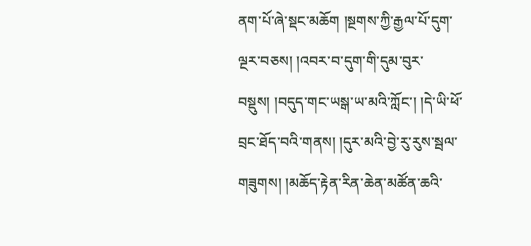ནག་པོ་ཞེ་སྡང་མཆོག །སྔགས་ཀྱི་རྒྱལ་པོ་དུག་ལྔར་བཅས། །འབར་བ་དུག་གི་དུམ་བུར་བསྡུས། །བདུད་གང་ཡསྒ་ཡ་མའི་ཀློང་། །དེ་ཡི་ཕོ་བྲང་ཐོད་བའི་གནས། །དུར་མའི་བྱེ་རུ་རུས་སྦལ་གཟུགས། །མཆོད་རྟེན་རིན་ཆེན་མཚོན་ཆའི་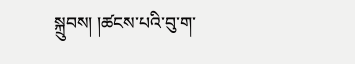སྐྲུབས། །ཚངས་པའི་བུ་ག་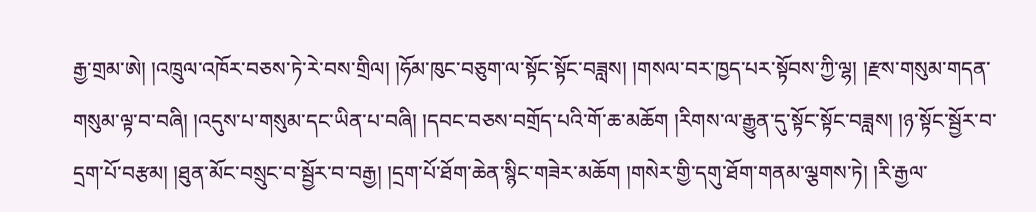རྒྱ་གྲམ་ཨེ། །འཁྲུལ་འཁོར་བཅས་ཏེ་རེ་བས་གྲིལ། །ཧོམ་ཁུང་བཅུག་ལ་སྟོང་སྟོང་བཟླས། །གསལ་བར་ཁྱད་པར་སྟོབས་ཀྱི་ལྷ། །རྫས་གསུམ་གདན་གསུམ་ལྟ་བ་བཞི། །འདུས་པ་གསུམ་དང་ཡིན་པ་བཞི། །དབང་བཅས་བགྲོད་པའི་གོ་ཆ་མཆོག །རིགས་ལ་རྒྱུན་དུ་སྟོང་སྟོང་བཟླས། །ཉ་སྟོང་སྦྱོར་བ་དྲག་པོ་བརྩམ། །ཐུན་མོང་བསྲུང་བ་སྦྱོར་བ་བརྒྱ། །དྲག་པོ་ཐོག་ཆེན་སྙིང་གཟེར་མཆོག །གསེར་གྱི་དགུ་ཐོག་གནམ་ལྕགས་ཏེ། །རི་རྒྱལ་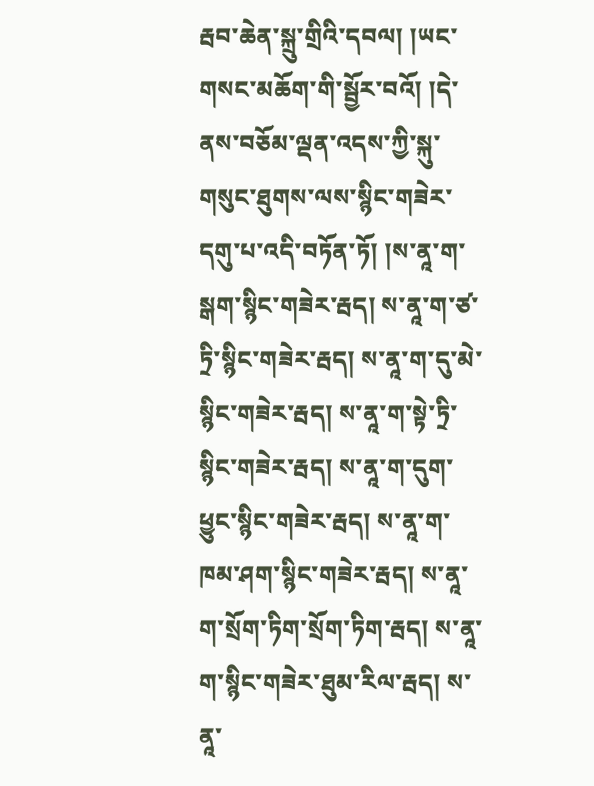རྦབ་ཆེན་སྐྲུ་གྲིའི་དབལ། །ཡང་གསང་མཆོག་གི་སྦྱོར་བའོ། །དེ་ནས་བཅོམ་ལྡན་འདས་ཀྱི་སྐུ་གསུང་ཐུགས་ལས་སྙིང་གཟེར་དགུ་པ་འདི་བཏོན་ཏོ། །ས་ནཱ་ག་སྒག་སྙིང་གཟེར་རྦད། ས་ནཱ་ག་ཙ་ཏྲི་སྙིང་གཟེར་རྦད། ས་ནཱ་ག་དུ་མེ་སྙིང་གཟེར་རྦད། ས་ནཱ་ག་སྟེ་ཏྲི་སྙིང་གཟེར་རྦད། ས་ནཱ་ག་དུག་ཕྱུང་སྙིང་གཟེར་རྦད། ས་ནཱ་ག་ཁམ་ཤག་སྙིང་གཟེར་རྦད། ས་ནཱ་ག་སྲོག་ཏིག་སྲོག་ཏིག་རྦད། ས་ནཱ་ག་སྙིང་གཟེར་ཐུམ་རིལ་རྦད། ས་ནཱ་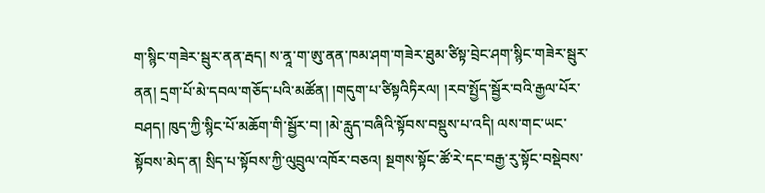ག་སྙིང་གཟེར་སྦུར་ནན་རྦད། ས་ནཱ་ག་ཨུ་ནན་ཁམ་ཤག་གཟེར་ཐུམ་ཙིསྟ་བྲེང་ཤག་སྙིང་གཟེར་སྦུར་ནན། དྲག་པོ་མེ་དབལ་གཅོད་པའི་མཚོན། །གདུག་པ་ཙིསྟའིཏིརལ། །རབ་སྤྱོད་སྦྱོར་བའི་རྒྱལ་པོར་བཤད། ཁུད་ཀྱི་སྙིང་པོ་མཆོག་གི་སྦྱོར་བ། །མེ་རླུད་བཞིའི་སྟོབས་བསྡུས་པ་འདི། ལས་གང་ཡང་སྟོབས་མེད་ན། སྲིད་པ་སྟོབས་ཀྱི་ལུབྲུལ་འཁོར་བཅའ། སྔགས་སྟོང་ཚོ་རེ་དང་བརྒྱ་རུ་སྟོང་བསྡེབས་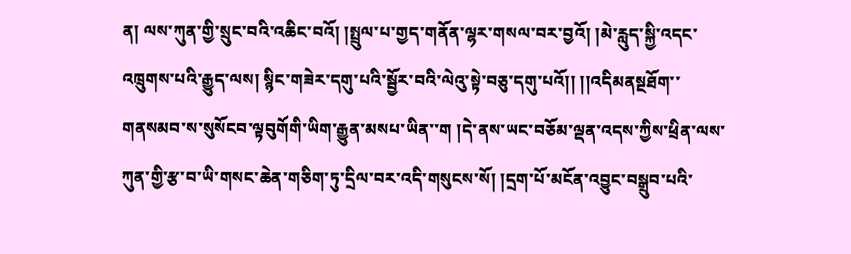ན། ལས་ཀུན་གྱི་སྲུང་བའི་འཆིང་བའོ། །སྤྲུལ་པ་གྱད་གནོན་ལྷར་གསལ་བར་བྱའོ། །མེ་རླུད་སྐྱི་འདང་འཁྲུགས་པའི་རྒྱུད་ལས། སྙིང་གཟེར་དགུ་པའི་སྦྱོར་བའི་ལེའུ་སྟེ་བཅུ་དགུ་པའོ།། །།འདིམནསྔཐོག་་གནསམབ་ས་སུསོངབ་ལྟབུགོགི་ཡིག་རྒྱུན་མསཔ་ཡིན་་ག །དེ་ནས་ཡང་བཅོམ་ལྡན་འདས་ཀྱིས་ཕྲིན་ལས་ཀུན་གྱི་རྩ་བ་ཡི་གསང་ཆེན་གཅིག་ཏུ་དྲིལ་བར་འདི་གསུངས་སོ། །དྲག་པོ་མངོན་འབྱུང་བསྒྲུབ་པའི་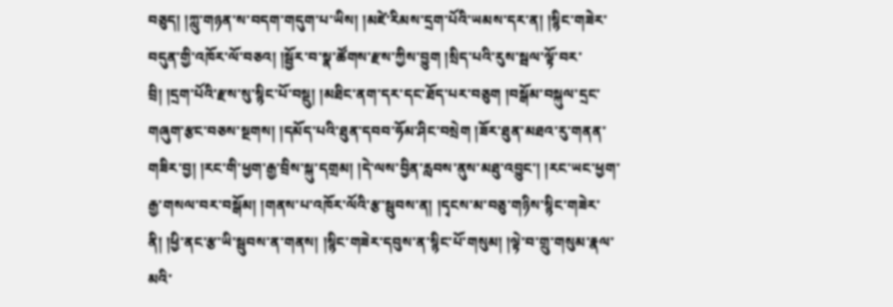བཅུད། །ཀླུ་གཉན་ས་བདག་གདུག་པ་ཡིས། །མཛེ་རིམས་དྲག་པོའི་ཡམས་དར་ན། །སྙིང་གཟེར་བདུན་གྱི་འཁོར་ལོ་བཅའ། །སྦྱོར་བ་སྣ་ཚོགས་རྫས་ཀྱིས་བྱུག །སྲིད་པའི་རུས་སྦལ་ལྟོ་བར་བྲི། །དྲག་པོའི་རྫས་སུ་སྙིང་པོ་བསྡུ། །མཐིང་ནག་དར་དང་ཐོད་པར་བཅུག །བསྒོམ་བསྐུལ་དྲང་གཞུག་རྩང་བཅས་སྔགས། །དམོད་པའི་ཐུན་དབབ་ཧོམ་ཤིང་བསྲེག །ཟོར་ཐུན་མཐའ་རུ་གནན་གཟིར་བྱ། །རང་གི་ཕྱག་རྒྱ་བྲིས་སྐུ་དགྲམ། །དེ་ལས་བྱིན་རླབས་ནུས་མཐུ་འབྱུང་། །རང་ཡང་ཕྱག་རྒྱ་གསལ་བར་བསྒོམ། །གནས་པ་འཁོར་ལོའི་རྩ་སྦུབས་ན། །དྭངས་མ་བཅུ་གཉིས་སྙིང་གཟེར་ནི། །ཕྱི་ནང་རྩ་ཡི་སྦུབས་ན་གནས། །སྙིང་གཟེར་དབུས་ན་སྙིང་པོ་གསུམ། །ལྟེ་བ་གྲུ་གསུམ་རྣལ་མའི་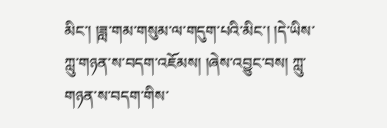མིང་། །ཟླ་གམ་གསུམ་ལ་གདུག་པའི་མིང་། །དེ་ཡིས་ཀླུ་གཉན་ས་བདག་འཇོམས། །ཞེས་འབྱུང་བས། ཀླུ་གཉན་ས་བདག་གིས་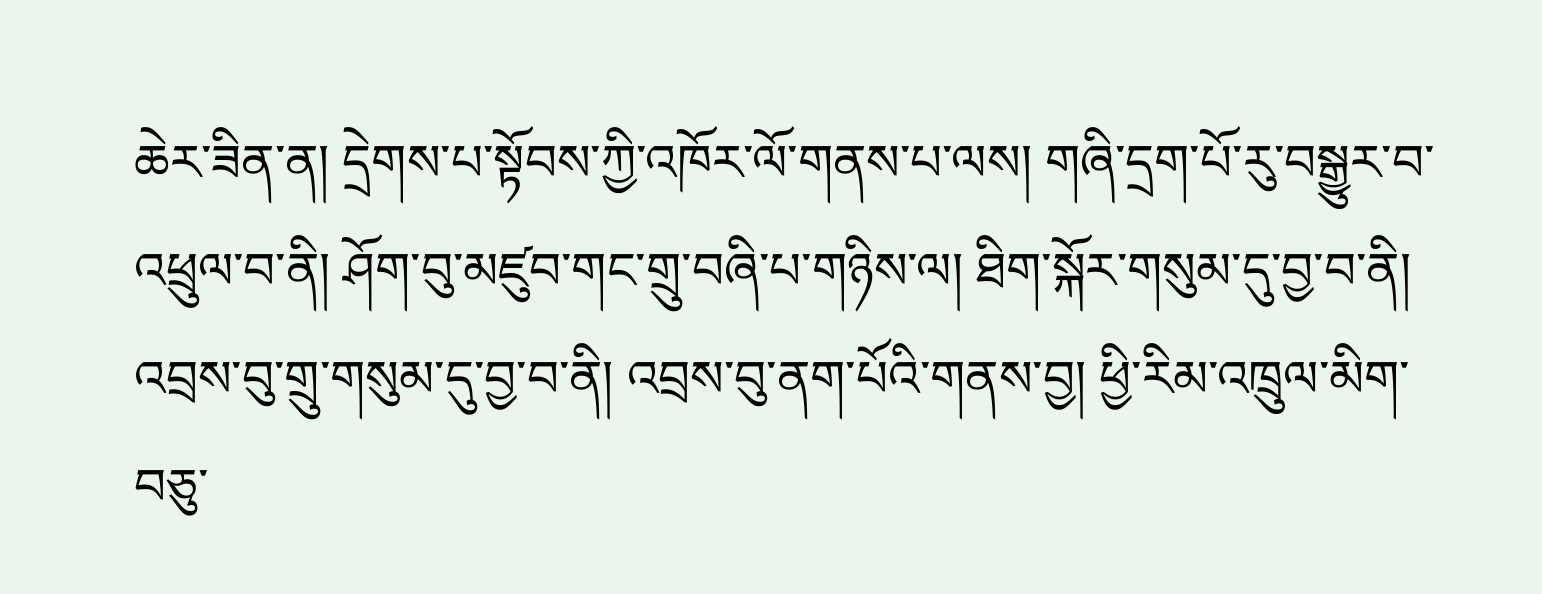ཆེར་ཟིན་ན། དྲེགས་པ་སྟོབས་ཀྱི་འཁོར་ལོ་གནས་པ་ལས། གཞི་དྲག་པོ་རུ་བསྒྱུར་བ་འཕྲུལ་བ་ནི། ཤོག་བུ་མཛུབ་གང་གྲུ་བཞི་པ་གཉིས་ལ། ཐིག་སྐོར་གསུམ་དུ་བྱ་བ་ནི། འབྲས་བུ་གྲུ་གསུམ་དུ་བྱ་བ་ནི། འབྲས་བུ་ནག་པོའི་གནས་བྱ། ཕྱི་རིམ་འཁྲུལ་མིག་བཅུ་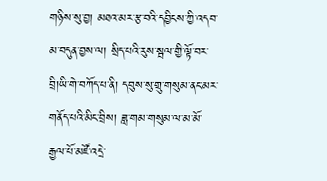གཉིས་སུ་བྱ། མཐའ་མར་རྩ་བའི་དབྱིངས་ཀྱི་འདབ་མ་བདུན་བྱས་ལ། སྲིད་པའི་རུས་སྦལ་གྱི་ལྟོ་བར་བྲི།ཡི་གེ་བཀོད་པ་ནི། དབུས་སུ་གྲུ་གསུམ་ནང་མར་གནོད་པའི་མིང་བྲིས། ཟླ་གམ་གསུམ་ལ་མ་མོ་རྒྱལ་པོ་མཛོ་འདྲེ་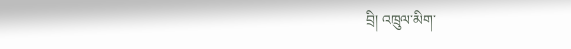བྲི། འཁྲུལ་མིག་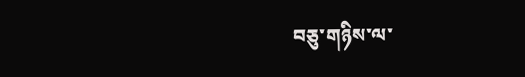བཅུ་གཉིས་ལ་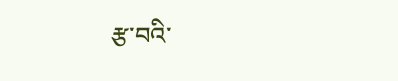རྩ་བའི་